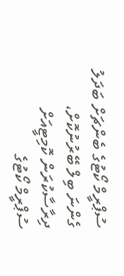ސުޕްރީމް ކޯޓުގެ ބެންޗަށް ބަދަލު ގެންނަ ބިލް ބޭރުނުކޮށް، ދިރާސާކުރަން ކޮމިޓީއަށް
ސުޕްރީމް ކޯޓުގެ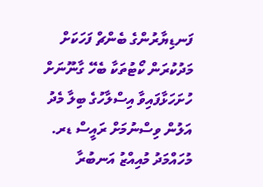ފަނޑިޔާރުންގެ ބެންޗް ފަހަކަށް މަދުކުރަން ކޯޓުތަކާ ބެހޭ ގާނޫނަށް ހުށަހަޅާފައިވާ އިސްލާހުގެ ބިލާ މެދު އަލުން ވިސްނުމަށް ރައީސް ޑރ. މުހައްމަދު މުއިއްޒު އަނބުރާ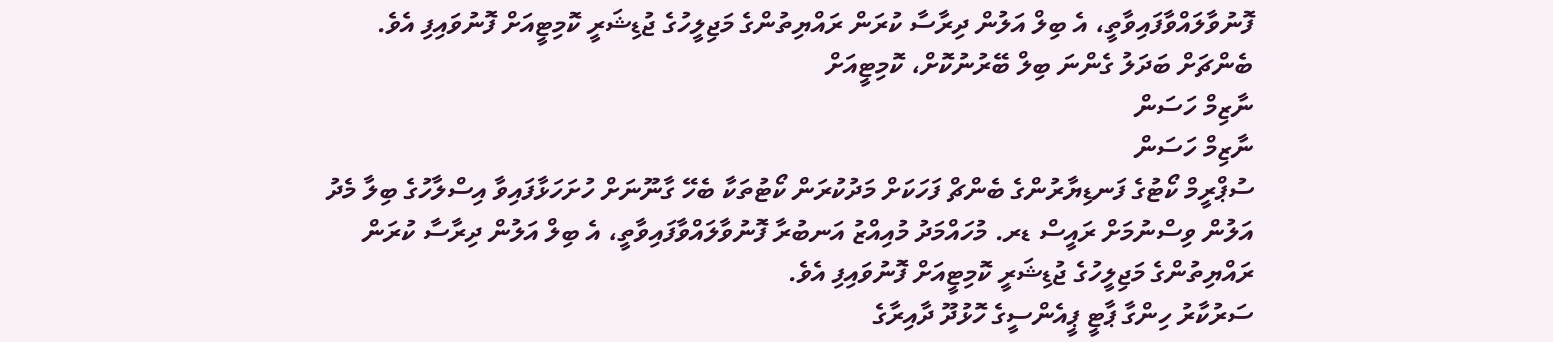ފޮނުވާލައްވާފައިވާތީ، އެ ބިލް އަލުން ދިރާސާ ކުރަން ރައްޔިތުންގެ މަޖިލީހުގެ ޖުޑިޝަރީ ކޮމިޓީއަށް ފޮނުވައިފި އެވެ.
ބެންޗަށް ބަދަލު ގެންނަ ބިލް ބޭރުނުކޮށް، ކޮމިޓީއަށް
ނާޒިމް ހަސަން
ނާޒިމް ހަސަން
ސުޕްރީމް ކޯޓުގެ ފަނޑިޔާރުންގެ ބެންޗް ފަހަކަށް މަދުކުރަން ކޯޓުތަކާ ބެހޭ ގާނޫނަށް ހުށަހަޅާފައިވާ އިސްލާހުގެ ބިލާ މެދު އަލުން ވިސްނުމަށް ރައީސް ޑރ. މުހައްމަދު މުއިއްޒު އަނބުރާ ފޮނުވާލައްވާފައިވާތީ، އެ ބިލް އަލުން ދިރާސާ ކުރަން ރައްޔިތުންގެ މަޖިލީހުގެ ޖުޑިޝަރީ ކޮމިޓީއަށް ފޮނުވައިފި އެވެ.
ސަރުކާރު ހިންގާ ޕާޓީ ޕީއެންސީގެ ހޮޅުދޫ ދާއިރާގެ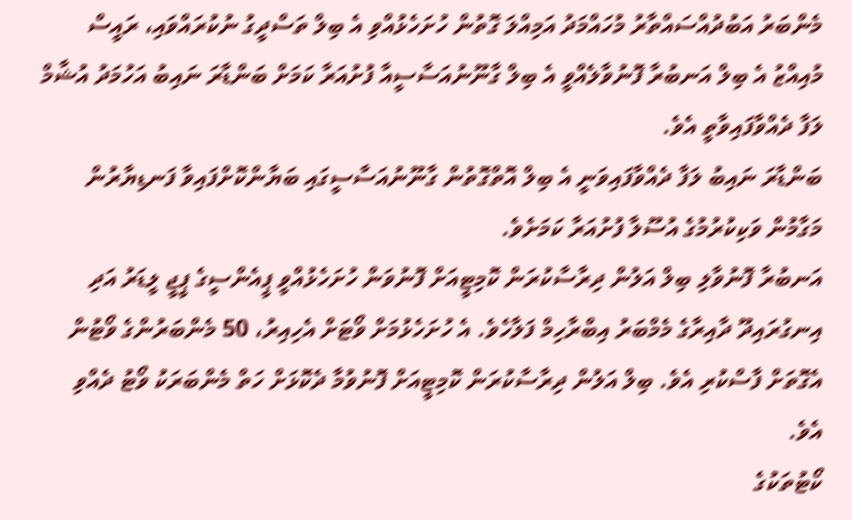މެންބަރު އަބުދުއްސައްތާރު މުހައްމަދު އަމިއްލަ ގޮތުން ހުށަހެޅުއްވި އެ ބިލް ތަސްދީގު ނުކުރައްވައި، ރައީސް މުއިއްޒު އެ ބިލް އަނބުރާ ފޮނުވާލެއްވީ އެ ބިލް ގާނޫނުއަސާސީއާ ފުށުއަރާ ކަމަށް ބަންޑާރަ ނައިބު އަހުމަދު އުޝާމް ލަފާ ދެއްވާފައިވާތީ އެވެ.
ބަންޑާރަ ނައިބު ލަފާ ދެއްވާފައިވަނީ އެ ބިލް އޮތްގޮތުން ގާނޫނުއަސާސީގައި ބަޔާންކޮށްފައިވާ ފަނޑިޔާރުން މަގާމުން ވަކިކުރުމުގެ އުސޫލާ ފުށުއަރާ ކަމަށެވެ.
އަނބުރާ ފޮނުވާލި ބިލް އަލުން ދިރާސާކުރަން ކޮމިޓީއަށް ފޮނުވަން ހުށަހެޅުއްވީ ޕީއެންސީގެ ޕީޖީ ލީޑަރު އަދި އިނގުރައިދޫ ދާއިރާގެ މެމްބަރު އިބްރާހިމް ފަލާހެވެ. އެ ހުށަހެޅުމަށް ވޯޓަށް އެހިއިރު، 50 މެންބަރުންގެ ވޯޓުން އެގޮތަށް ފާސްކުރި އެވެ. ބިލް އަލުން ދިރާސާކުރަން ކޮމިޓީއަށް ފޮނުވުމާ ދެކޮޅަށް ހަތް މެންބަރަކު ވޯޓު ދެއްވި އެވެ.
ކޯޓުތަކުގެ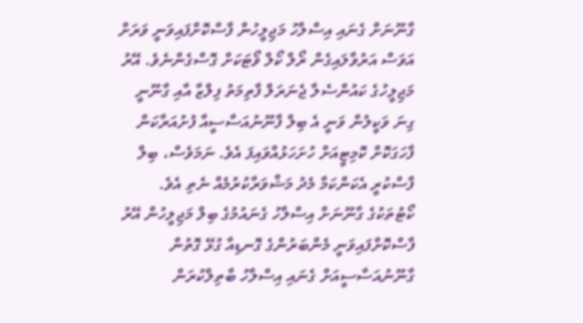ގާނޫނަށް ގެނައި އިސްލާހު މަޖިލީހުން ފާސްކޮށްފައިވަނީ ވަރަށް އަވަސް އަރުވާލައިގެން ރޯލް ކޯލް ވޯޓަކަށް ގޮސްގެންނެވެ. އޭރު މަޖިލީހުގެ ކައުންސެލާ ޖެނަރަލް ފާތިމަތު ފިލްޒާ އާއި ގާނޫނީ ގިނަ ވަކީލުން ވަނީ އެ ބިލް ފާނޫނުއަސާސީއާ ފުށުއަރާކަން ފާހަގަކޮށް ކޮމިޓީއަށް ހުށަހަޅުއްވައިފަ އެވެ. ނަމަވެސް، ބިލް ފާސްކުރީ އެކަންކަމާ މެދު މަޝްވަރާކުރުމެއް ނެތި އެވެ.
ކޯޓުތަކުގެ ގާނޫނަށް އިސްލާހު ގެނައުމުގެ ބިލް މަޖިލީހުން އޭރު ފާސްކޮށްފައިވަނީ މެންބަރުންގެ ގޮނޑިއާ ގުޅޭ ގޮތުން ގާނޫނުއަސާސީއަށް ގެނައި އިސްލާހު ބާތިލްކުރަން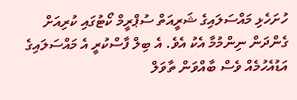ހުށަހެޅި މައްސަލައިގެ ޝަރީއަތް ސުޕްރީމް ކޯޓުގައި ކުރިއަށް ގެންދަން ނިންމުމާ އެކު އެވެ. އެ ބިލް ފާސްކުރީ އެ މައްސަލައިގެ އަޑުއެހުމެއް ވެސް ބާއްވަން ތާވަލް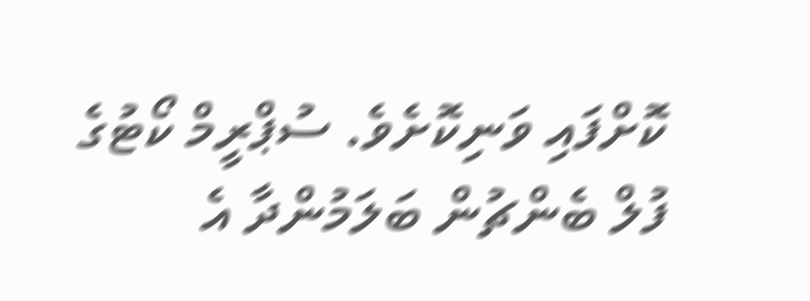ކޮށްފައި ވަނިކޮށެވެ. ސުޕްރީމް ކޯޓުގެ ފުލް ބެންޗުން ބަލަމުންދާ އެ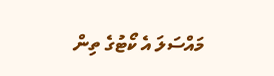މައްސަލަ އެ ކޯޓުގެ ތިން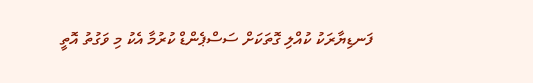ފަނޑިޔާރަކު ކުއްލި ގޮތަކަށް ސަސްޕެންޑް ކުރުމާ އެކު މި ވަގުތު އޮތީ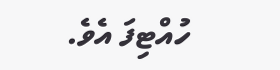ހުއްޓިފަ އެވެ.